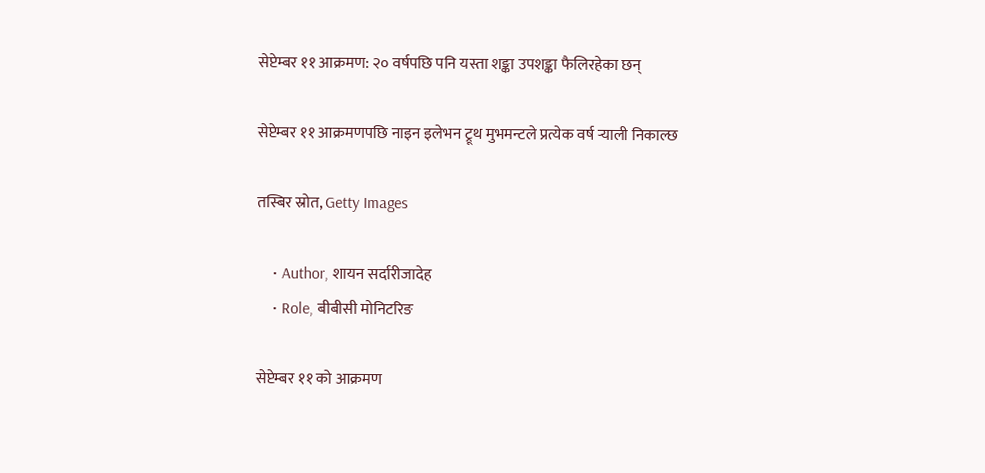सेप्टेम्बर ११ आक्रमण: २० वर्षपछि पनि यस्ता शङ्का उपशङ्का फैलिरहेका छन्

सेप्टेम्बर ११ आक्रमणपछि नाइन इलेभन ट्रूथ मुभमन्टले प्रत्येक वर्ष र्‍याली निकाल्छ

तस्बिर स्रोत, Getty Images

    • Author, शायन सर्दारीजादेह
    • Role, बीबीसी मोनिटरिङ

सेप्टेम्बर ११ को आक्रमण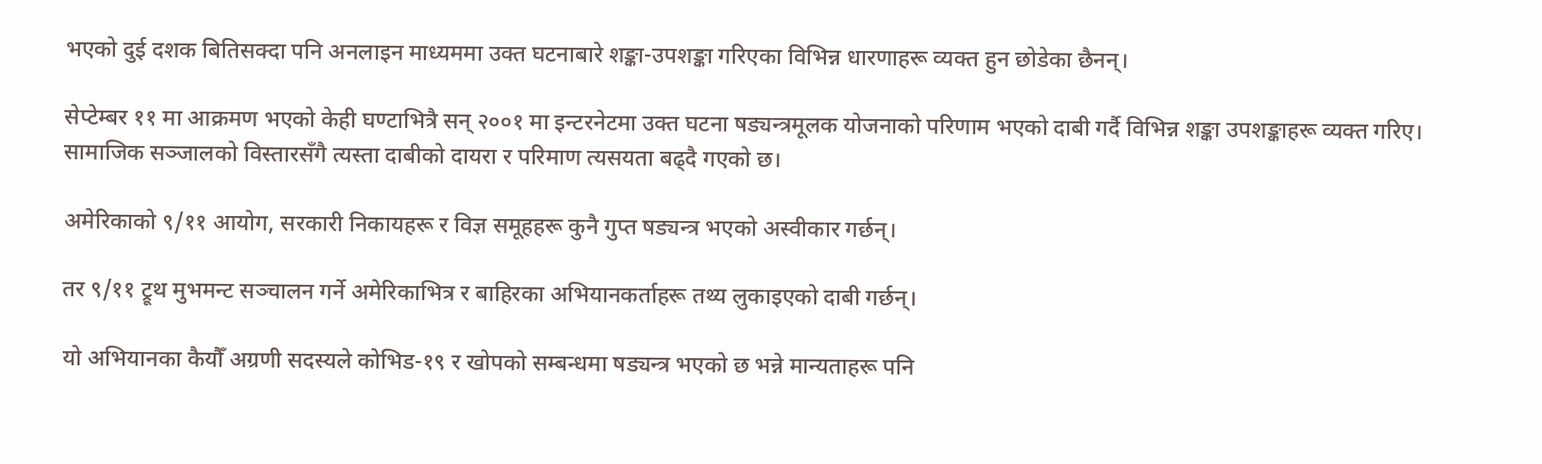भएको दुई दशक बितिसक्दा पनि अनलाइन माध्यममा उक्त घटनाबारे शङ्का-उपशङ्का गरिएका विभिन्न धारणाहरू व्यक्त हुन छोडेका छैनन्।

सेप्टेम्बर ११ मा आक्रमण भएको केही घण्टाभित्रै सन् २००१ मा इन्टरनेटमा उक्त घटना षड्यन्त्रमूलक योजनाको परिणाम भएको दाबी गर्दै विभिन्न शङ्का उपशङ्काहरू व्यक्त गरिए। सामाजिक सञ्जालको विस्तारसँगै त्यस्ता दाबीको दायरा र परिमाण त्यसयता बढ्दै गएको छ।

अमेरिकाको ९/११ आयोग, सरकारी निकायहरू र विज्ञ समूहहरू कुनै गुप्त षड्यन्त्र भएको अस्वीकार गर्छन्।

तर ९/११ ट्रूथ मुभमन्ट सञ्चालन गर्ने अमेरिकाभित्र र बाहिरका अभियानकर्ताहरू तथ्य लुकाइएको दाबी गर्छन्।

यो अभियानका कैयौँ अग्रणी सदस्यले कोभिड-१९ र खोपको सम्बन्धमा षड्यन्त्र भएको छ भन्ने मान्यताहरू पनि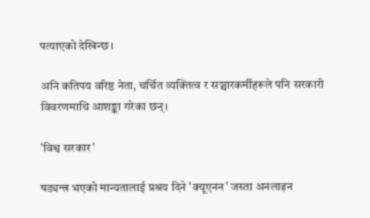पत्याएको देखिन्छ।

अनि कतिपय वरिष्ठ नेता, चर्चित व्यक्तित्व र सञ्चारकर्मीहरूले पनि सरकारी विवरणमाथि आशङ्का गरेका छन्।

'विश्व सरकार'

षड्यन्त्र भएको मान्यतालाई प्रश्रय दिने 'क्यूएनन' जस्ता अनलाइन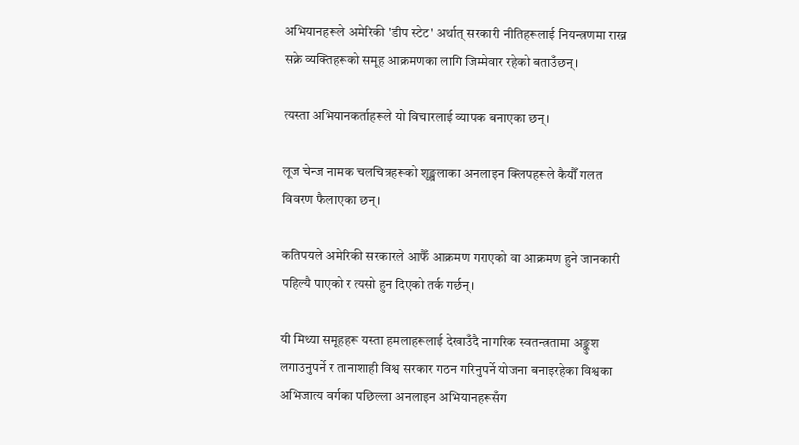अभियानहरूले अमेरिकी 'डीप स्टेट' अर्थात् सरकारी नीतिहरूलाई नियन्त्रणमा राख्न सक्ने व्यक्तिहरूको समूह आक्रमणका लागि जिम्मेवार रहेको बताउँछन्।

त्यस्ता अभियानकर्ताहरूले यो विचारलाई व्यापक बनाएका छन्।

लूज चेन्ज नामक चलचित्रहरूको शृङ्खलाका अनलाइन क्लिपहरूले कैयौँ गलत विवरण फैलाएका छन्।

कतिपयले अमेरिकी सरकारले आफैँ आक्रमण गराएको वा आक्रमण हुने जानकारी पहिल्यै पाएको र त्यसो हुन दिएको तर्क गर्छन्।

यी मिथ्या समूहहरू यस्ता हमलाहरूलाई देखाउँदै नागरिक स्वतन्त्रतामा अङ्कुश लगाउनुपर्ने र तानाशाही विश्व सरकार गठन गरिनुपर्ने योजना बनाइरहेका विश्वका अभिजात्य वर्गका पछिल्ला अनलाइन अभियानहरूसँग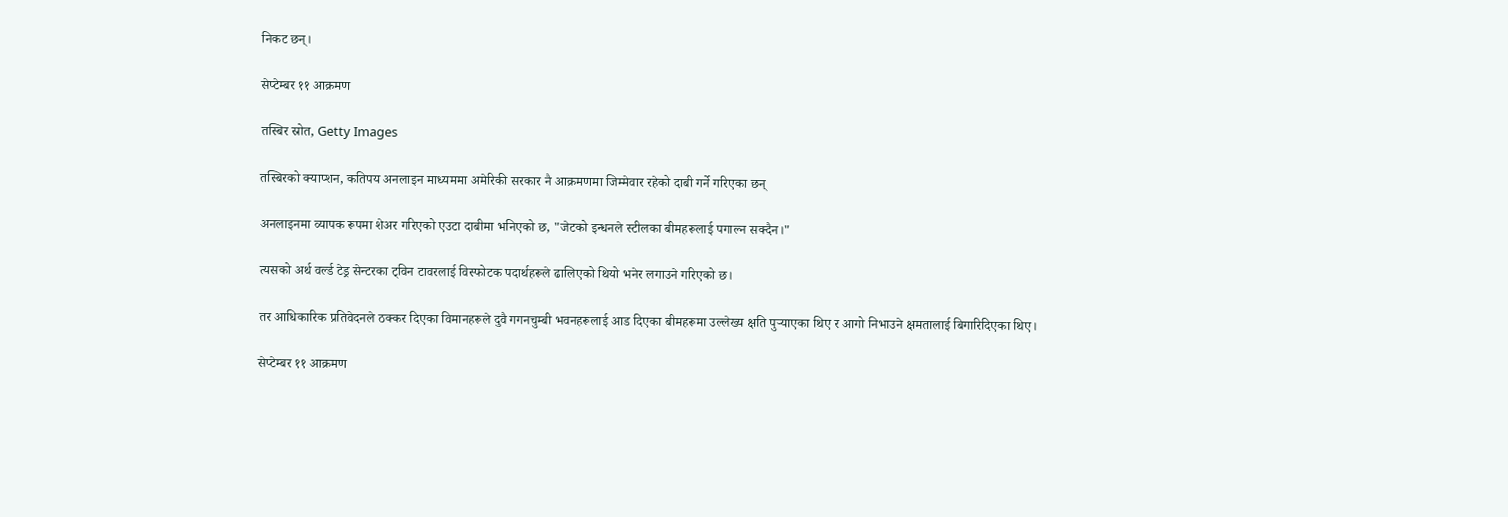निकट छन्।

सेप्टेम्बर ११ आक्रमण

तस्बिर स्रोत, Getty Images

तस्बिरको क्याप्शन, कतिपय अनलाइन माध्यममा अमेरिकी सरकार नै आक्रमणमा जिम्मेवार रहेको दाबी गर्ने गरिएका छन्

अनलाइनमा व्यापक रूपमा शेअर गरिएको एउटा दाबीमा भनिएको छ, "जेटको इन्धनले स्टीलका बीमहरूलाई पगाल्न सक्दैन।"

त्यसको अर्थ वर्ल्ड टेड्र सेन्टरका ट्विन टावरलाई विस्फोटक पदार्थहरूले ढालिएको थियो भनेर लगाउने गरिएको छ।

तर आधिकारिक प्रतिवेदनले ठक्कर दिएका विमानहरूले दुवै गगनचुम्बी भवनहरूलाई आड दिएका बीमहरूमा उल्लेख्य क्षति पुर्‍याएका थिए र आगो निभाउने क्षमतालाई बिगारिदिएका थिए।

सेप्टेम्बर ११ आक्रमण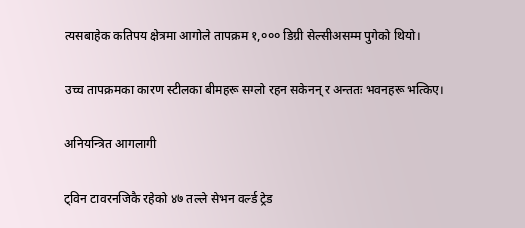त्यसबाहेक कतिपय क्षेत्रमा आगोले तापक्रम १,००० डिग्री सेल्सीअसम्म पुगेको थियो।

उच्च तापक्रमका कारण स्टीलका बीमहरू सग्लो रहन सकेनन् र अन्ततः भवनहरू भत्किए।

अनियन्त्रित आगलागी

ट्विन टावरनजिकै रहेको ४७ तल्ले सेभन वर्ल्ड ट्रेड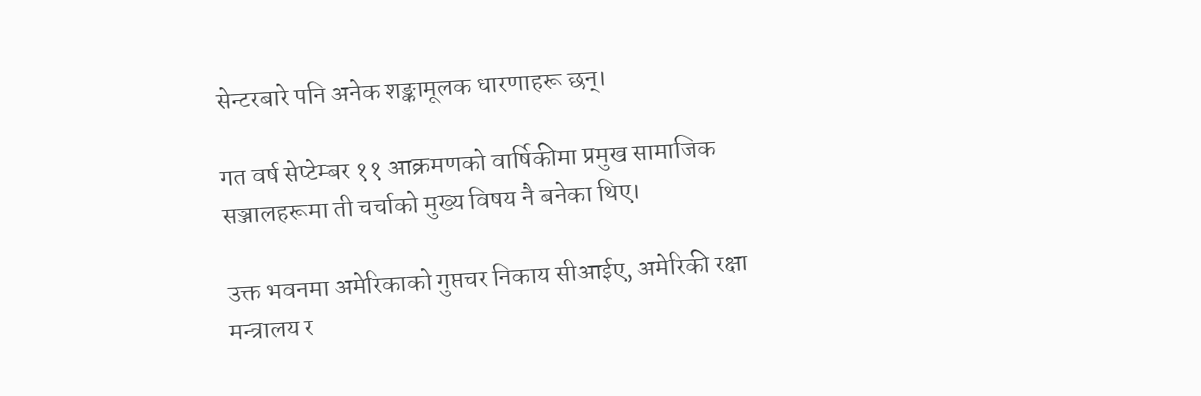सेन्टरबारे पनि अनेक शङ्कामूलक धारणाहरू छन्।

गत वर्ष सेप्टेम्बर ११ आक्रमणको वार्षिकीमा प्रमुख सामाजिक सञ्जालहरूमा ती चर्चाको मुख्य विषय नै बनेका थिए।

उक्त भवनमा अमेरिकाको गुप्तचर निकाय सीआईए, अमेरिकी रक्षा मन्त्रालय र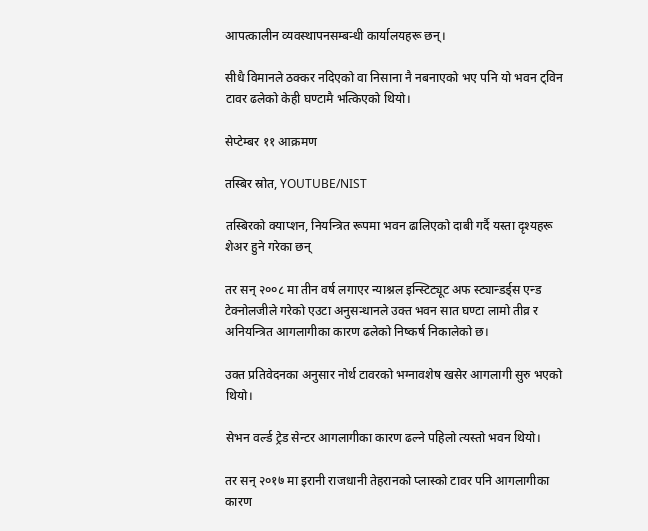आपत्कालीन व्यवस्थापनसम्बन्धी कार्यालयहरू छन्।

सीधै विमानले ठक्कर नदिएको वा निसाना नै नबनाएको भए पनि यो भवन ट्विन टावर ढलेको केही घण्टामै भत्किएको थियो।

सेप्टेम्बर ११ आक्रमण

तस्बिर स्रोत, YOUTUBE/NIST

तस्बिरको क्याप्शन, नियन्त्रित रूपमा भवन ढालिएको दाबी गर्दै यस्ता दृश्यहरू शेअर हुने गरेका छन्

तर सन् २००८ मा तीन वर्ष लगाएर न्याश्नल इन्स्टिट्यूट अफ स्ट्यान्डर्ड्स एन्ड टेक्नोलजीले गरेको एउटा अनुसन्धानले उक्त भवन सात घण्टा लामो तीव्र र अनियन्त्रित आगलागीका कारण ढलेको निष्कर्ष निकालेको छ।

उक्त प्रतिवेदनका अनुसार नोर्थ टावरको भग्नावशेष खसेर आगलागी सुरु भएको थियो।

सेभन वर्ल्ड ट्रेड सेन्टर आगलागीका कारण ढल्ने पहिलो त्यस्तो भवन थियो।

तर सन् २०१७ मा इरानी राजधानी तेहरानको प्लास्को टावर पनि आगलागीका कारण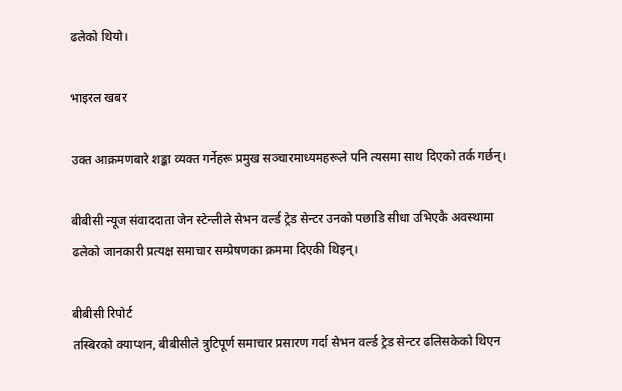ढलेको थियो।

भाइरल खबर

उक्त आक्रमणबारे शङ्का व्यक्त गर्नेहरू प्रमुख सञ्चारमाध्यमहरूले पनि त्यसमा साथ दिएको तर्क गर्छन्।

बीबीसी न्यूज संवाददाता जेन स्टेन्लीले सेभन वर्ल्ड ट्रेड सेन्टर उनको पछाडि सीधा उभिएकै अवस्थामा ढलेको जानकारी प्रत्यक्ष समाचार सम्प्रेषणका क्रममा दिएकी थिइन्।

बीबीसी रिपोर्ट
तस्बिरको क्याप्शन, बीबीसीले त्रुटिपूर्ण समाचार प्रसारण गर्दा सेभन वर्ल्ड ट्रेड सेन्टर ढलिसकेको थिएन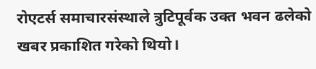रोएटर्स समाचारसंस्थाले त्रुटिपूर्वक उक्त भवन ढलेको खबर प्रकाशित गरेको थियो।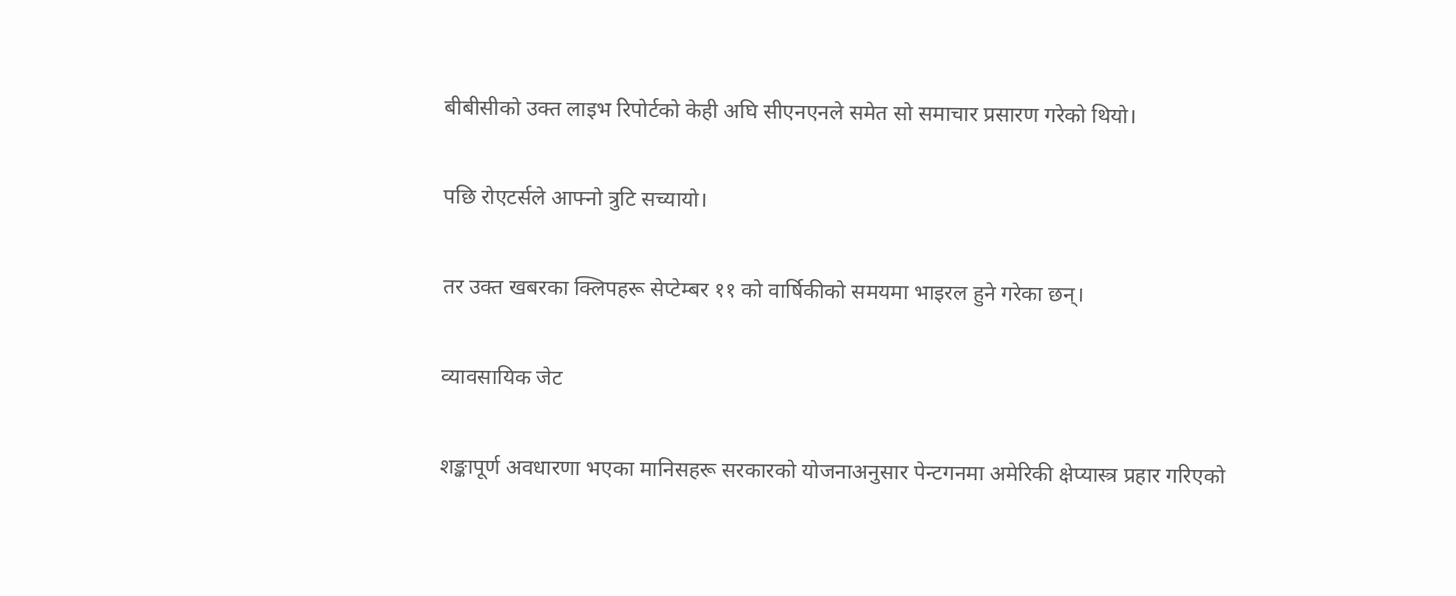बीबीसीको उक्त लाइभ रिपोर्टको केही अघि सीएनएनले समेत सो समाचार प्रसारण गरेको थियो।

पछि रोएटर्सले आफ्नो त्रुटि सच्यायो।

तर उक्त खबरका क्लिपहरू सेप्टेम्बर ११ को वार्षिकीको समयमा भाइरल हुने गरेका छन्।

व्यावसायिक जेट

शङ्कापूर्ण अवधारणा भएका मानिसहरू सरकारको योजनाअनुसार पेन्टगनमा अमेरिकी क्षेप्यास्त्र प्रहार गरिएको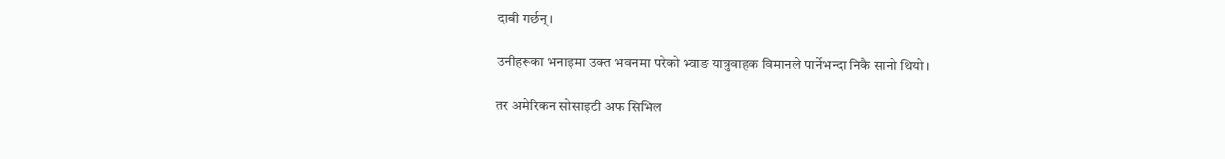दाबी गर्छन्।

उनीहरूका भनाइमा उक्त भवनमा परेको भ्वाङ यात्रुवाहक विमानले पार्नेभन्दा निकै सानो थियो।

तर अमेरिकन सोसाइटी अफ सिभिल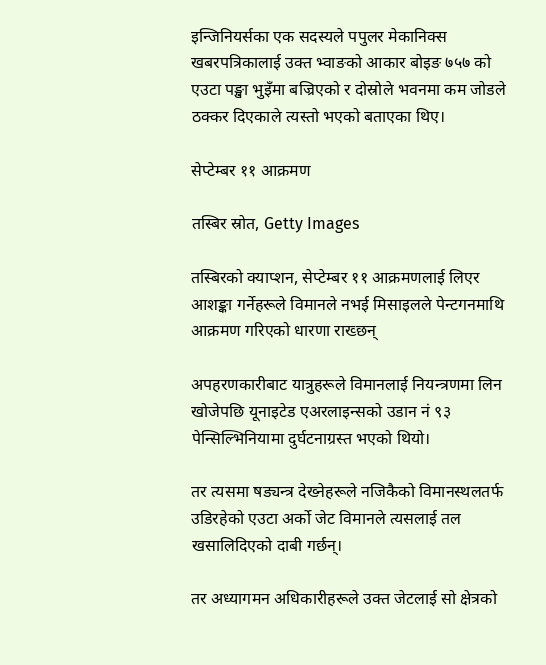इन्जिनियर्सका एक सदस्यले पपुलर मेकानिक्स खबरपत्रिकालाई उक्त भ्वाङको आकार बोइङ ७५७ को एउटा पङ्खा भुइँमा बज्रिएको र दोस्रोले भवनमा कम जोडले ठक्कर दिएकाले त्यस्तो भएको बताएका थिए।

सेप्टेम्बर ११ आक्रमण

तस्बिर स्रोत, Getty Images

तस्बिरको क्याप्शन, सेप्टेम्बर ११ आक्रमणलाई लिएर आशङ्का गर्नेहरूले विमानले नभई मिसाइलले पेन्टगनमाथि आक्रमण गरिएको धारणा राख्छन्

अपहरणकारीबाट यात्रुहरूले विमानलाई नियन्त्रणमा लिन खोजेपछि यूनाइटेड एअरलाइन्सको उडान नं ९३ पेन्सिल्भिनियामा दुर्घटनाग्रस्त भएको थियो।

तर त्यसमा षड्यन्त्र देख्नेहरूले नजिकैको विमानस्थलतर्फ उडिरहेको एउटा अर्को जेट विमानले त्यसलाई तल खसालिदिएको दाबी गर्छन्।

तर अध्यागमन अधिकारीहरूले उक्त जेटलाई सो क्षेत्रको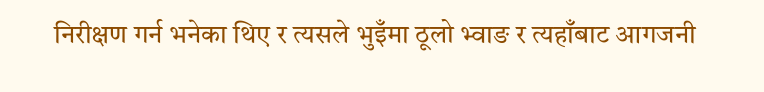निरीक्षण गर्न भनेका थिए र त्यसले भुइँमा ठूलो भ्वाङ र त्यहाँबाट आगजनी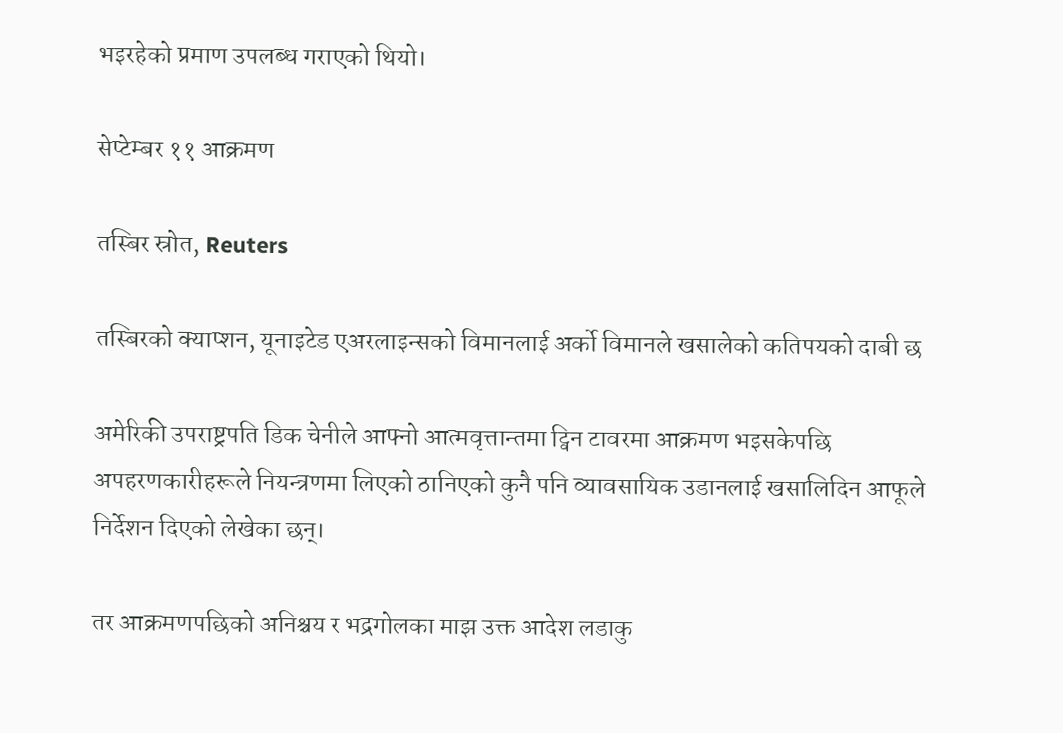भइरहेको प्रमाण उपलब्ध गराएको थियो।

सेप्टेम्बर ११ आक्रमण

तस्बिर स्रोत, Reuters

तस्बिरको क्याप्शन, यूनाइटेड एअरलाइन्सको विमानलाई अर्को विमानले खसालेको कतिपयको दाबी छ

अमेरिकी उपराष्ट्रपति डिक चेनीले आफ्नो आत्मवृत्तान्तमा ट्विन टावरमा आक्रमण भइसकेपछि अपहरणकारीहरूले नियन्त्रणमा लिएको ठानिएको कुनै पनि व्यावसायिक उडानलाई खसालिदिन आफूले निर्देशन दिएको लेखेका छन्।

तर आक्रमणपछिको अनिश्चय र भद्रगोलका माझ उक्त आदेश लडाकु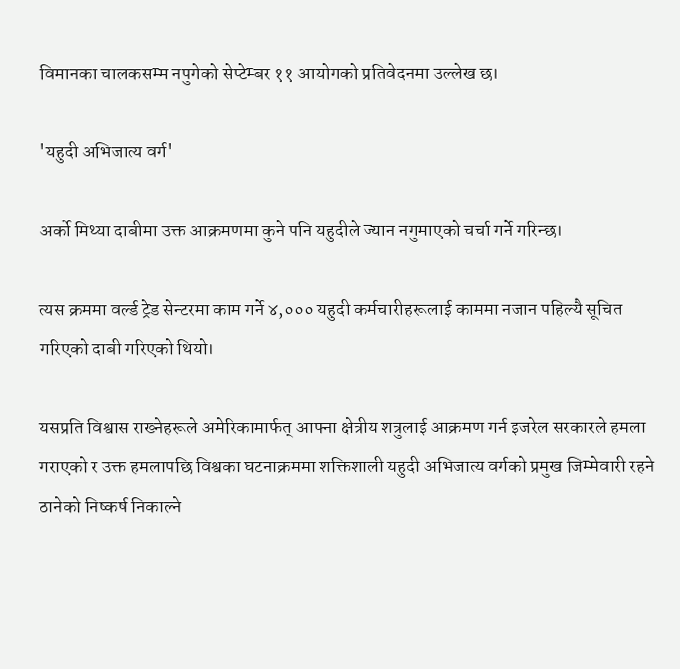विमानका चालकसम्म नपुगेको सेप्टेम्बर ११ आयोगको प्रतिवेदनमा उल्लेख छ।

'यहुदी अभिजात्य वर्ग'

अर्को मिथ्या दाबीमा उक्त आक्रमणमा कुने पनि यहुदीले ज्यान नगुमाएको चर्चा गर्ने गरिन्छ।

त्यस क्रममा वर्ल्ड ट्रेड सेन्टरमा काम गर्ने ४,००० यहुदी कर्मचारीहरूलाई काममा नजान पहिल्यै सूचित गरिएको दाबी गरिएको थियो।

यसप्रति विश्वास राख्नेहरूले अमेरिकामार्फत् आफ्ना क्षेत्रीय शत्रुलाई आक्रमण गर्न इजरेल सरकारले हमला गराएको र उक्त हमलापछि विश्वका घटनाक्रममा शक्तिशाली यहुदी अभिजात्य वर्गको प्रमुख जिम्मेवारी रहने ठानेको निष्कर्ष निकाल्ने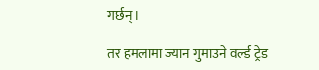गर्छन्।

तर हमलामा ज्यान गुमाउने वर्ल्ड ट्रेड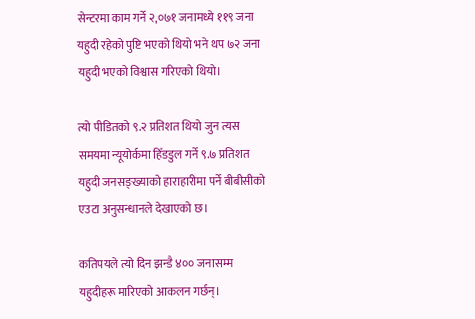सेन्टरमा काम गर्ने २,०७१ जनामध्ये ११९ जना यहुदी रहेको पुष्टि भएको थियो भने थप ७२ जना यहुदी भएको विश्वास गरिएको थियो।

त्यो पीडितको ९.२ प्रतिशत थियो जुन त्यस समयमा न्यूयोर्कमा हिँडडुल गर्ने ९.७ प्रतिशत यहुदी जनसङ्ख्याको हाराहारीमा पर्ने बीबीसीको एउटा अनुसन्धानले देखाएको छ।

कतिपयले त्यो दिन झन्डै ४०० जनासम्म यहुदीहरू मारिएको आकलन गर्छन्।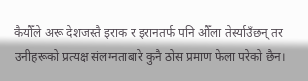कैयौँले अरू देशजस्तै इराक र इरानतर्फ पनि औँला तेर्स्याउँछन् तर उनीहरूको प्रत्यक्ष संलग्नताबारे कुनै ठोस प्रमाण फेला परेको छैन।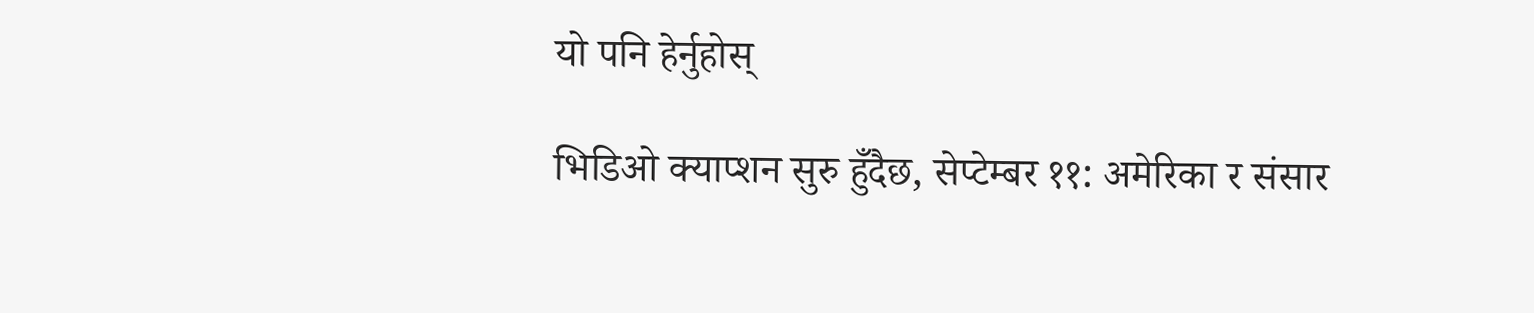यो पनि हेर्नुहोस्

भिडिओ क्याप्शन सुरु हुँदैछ, सेप्टेम्बर ११: अमेरिका र संसार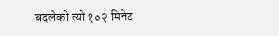बदलेको त्यो १०२ मिनेट